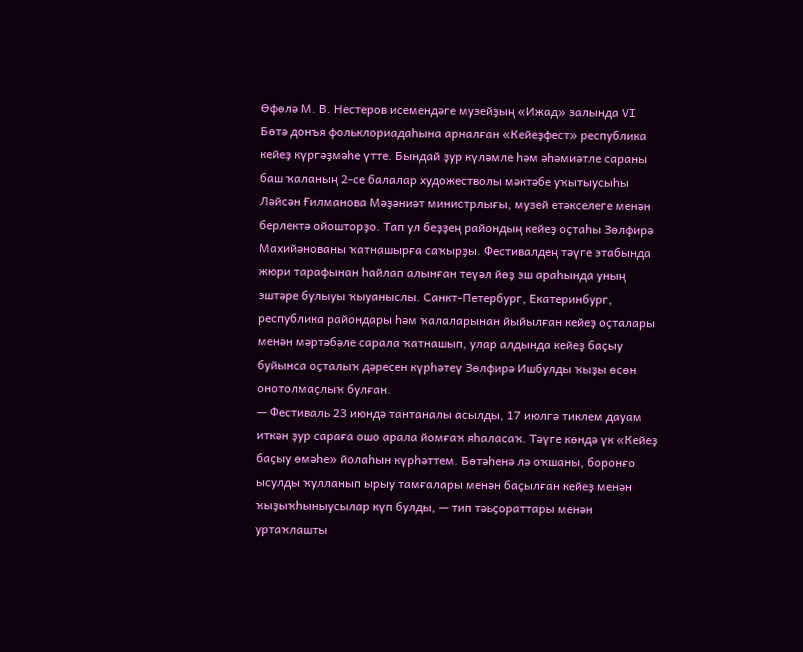Өфөлә М. В. Нестеров исемендәге музейҙың «Ижад» залында VI Бөтә донъя фольклориадаһына арналған «Кейеҙфест» республика кейеҙ күргәҙмәһе үтте. Бындай ҙур күләмле һәм әһәмиәтле сараны баш ҡаланың 2-се балалар художестволы мәктәбе уҡытыусыһы Ләйсән Ғилманова Мәҙәниәт министрлығы, музей етәкселеге менән берлектә ойошторҙо. Тап ул беҙҙең райондың кейеҙ оҫтаһы Зөлфирә Махийәнованы ҡатнашырға саҡырҙы. Фестивалдең тәүге этабында жюри тарафынан һайлап алынған теүәл йөҙ эш араһында уның эштәре булыуы ҡыуаныслы. Санкт-Петербург, Екатеринбург, республика райондары һәм ҡалаларынан йыйылған кейеҙ оҫталары менән мәртәбәле сарала ҡатнашып, улар алдында кейеҙ баҫыу буйынса оҫталыҡ дәресен күрһәтеү Зөлфирә Ишбулды ҡыҙы өсөн онотолмаҫлыҡ булған.
— Фестиваль 23 июндә тантаналы асылды, 17 июлгә тиклем дауам иткән ҙур сараға ошо арала йомғаҡ яһаласаҡ. Тәүге көндә үк «Кейеҙ баҫыу өмәһе» йолаһын күрһәттем. Бөтәһенә лә оҡшаны, боронғо ысулды ҡулланып ырыу тамғалары менән баҫылған кейеҙ менән ҡыҙыҡһыныусылар күп булды, — тип тәьҫораттары менән уртаҡлашты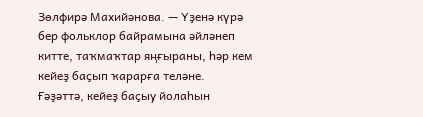Зөлфирә Махийәнова. — Үҙенә күрә бер фольклор байрамына әйләнеп китте, таҡмаҡтар яңғыраны, һәр кем кейеҙ баҫып ҡарарға теләне.
Ғәҙәттә, кейеҙ баҫыу йолаһын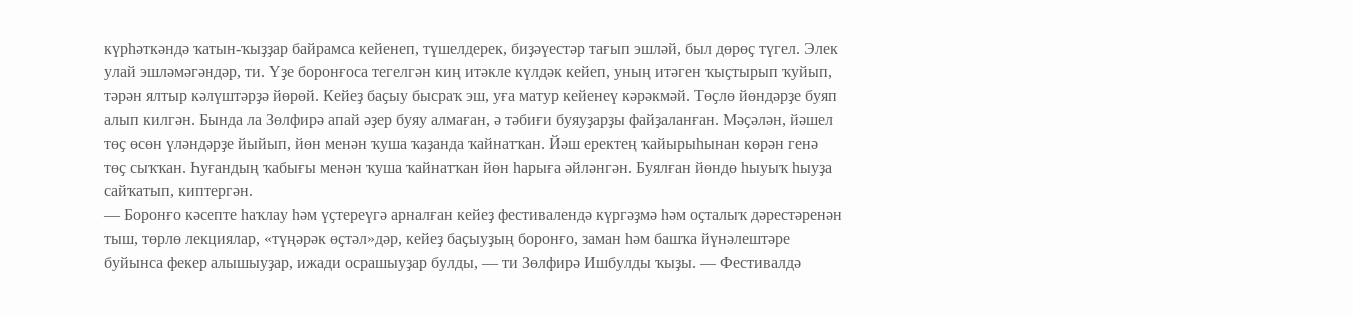күрһәткәндә ҡатын-ҡыҙҙар байрамса кейенеп, түшелдерек, биҙәүестәр тағып эшләй, был дөрөҫ түгел. Элек улай эшләмәгәндәр, ти. Үҙе боронғоса тегелгән киң итәкле күлдәк кейеп, уның итәген ҡыҫтырып ҡуйып, тәрән ялтыр кәлүштәрҙә йөрөй. Кейеҙ баҫыу бысраҡ эш, уға матур кейенеү кәрәкмәй. Төҫлө йөндәрҙе буяп алып килгән. Бында ла Зөлфирә апай әҙер буяу алмаған, ә тәбиғи буяуҙарҙы файҙаланған. Мәҫәлән, йәшел төҫ өсөн үләндәрҙе йыйып, йөн менән ҡуша ҡаҙанда ҡайнатҡан. Йәш еректең ҡайырыһынан көрән генә төҫ сыҡҡан. Һуғандың ҡабығы менән ҡуша ҡайнатҡан йөн һарыға әйләнгән. Буялған йөндө һыуыҡ һыуҙа сайҡатып, киптергән.
— Боронғо кәсепте һаҡлау һәм үҫтереүгә арналған кейеҙ фестивалендә күргәҙмә һәм оҫталыҡ дәрестәренән тыш, төрлө лекциялар, «түңәрәк өҫтәл»дәр, кейеҙ баҫыуҙың боронғо, заман һәм башҡа йүнәлештәре буйынса фекер алышыуҙар, ижади осрашыуҙар булды, — ти Зөлфирә Ишбулды ҡыҙы. — Фестивалдә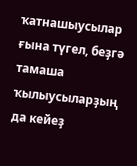ҡатнашыусылар ғына түгел, беҙгә тамаша ҡылыусыларҙың да кейеҙ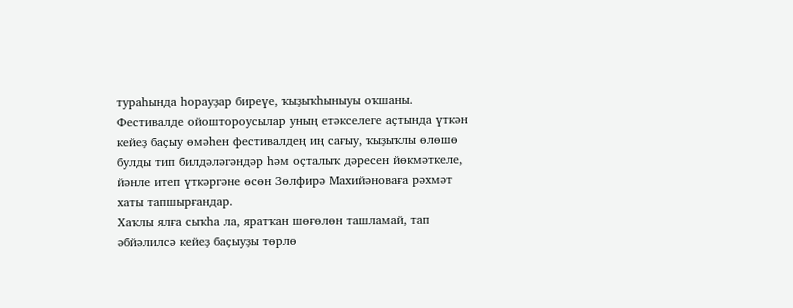тураһында һорауҙар биреүе, ҡыҙыҡһыныуы оҡшаны.
Фестивалде ойоштороусылар уның етәкселеге аҫтында үткән кейеҙ баҫыу өмәһен фестивалдең иң сағыу, ҡыҙыҡлы өлөшө булды тип билдәләгәндәр һәм оҫталыҡ дәресен йөкмәткеле, йәнле итеп үткәргәне өсөн Зөлфирә Махийәноваға рәхмәт хаты тапшырғандар.
Хаҡлы ялға сыҡһа ла, яратҡан шөғөлөн ташламай, тап әбйәлилсә кейеҙ баҫыуҙы төрлө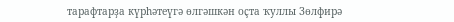тарафтарҙа күрһәтеүгә өлгәшкән оҫта ҡуллы Зөлфирә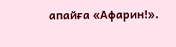апайға «Афарин!».